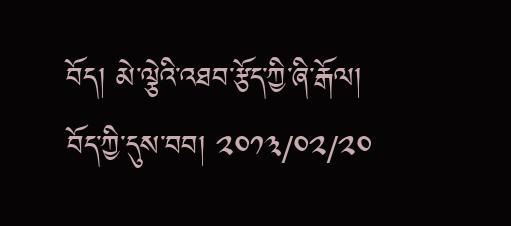བོད། མེ་ལྕེའི་འཐབ་རྩོད་ཀྱི་ཞི་རྒོལ། བོད་ཀྱི་དུས་བབ། ༢༠༡༣/༠༢/༢༠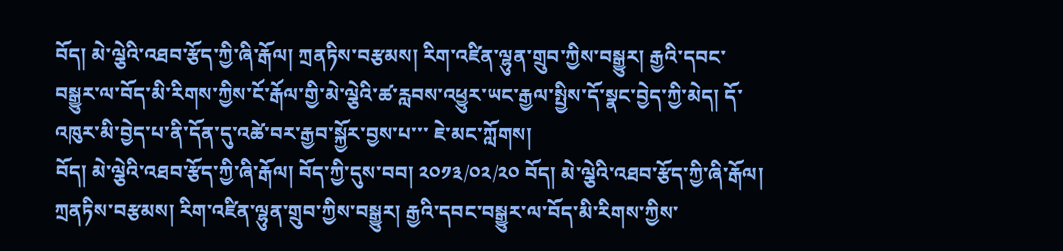བོད། མེ་ལྕེའི་འཐབ་རྩོད་ཀྱི་ཞི་རྒོལ། ཀྲནཏིས་བརྩམས། རིག་འཛིན་ལྷུན་གྲུབ་ཀྱིས་བསྒྱུར། རྒྱའི་དབང་བསྒྱུར་ལ་བོད་མི་རིགས་ཀྱིས་ངོ་རྒོལ་གྱི་མེ་ལྕེའི་ཚ་རླབས་འཕྱུར་ཡང་རྒྱལ་སྤྱིས་དོ་སྣང་བྱེད་ཀྱི་མེད། དོ་འཁུར་མི་བྱེད་པ་ནི་དོན་དུ་འཚེ་བར་རྒྱབ་སྐྱོར་བྱས་པ་་་ ཇེ་མང་ཀློགས།
བོད། མེ་ལྕེའི་འཐབ་རྩོད་ཀྱི་ཞི་རྒོལ། བོད་ཀྱི་དུས་བབ། ༢༠༡༣/༠༢/༢༠ བོད། མེ་ལྕེའི་འཐབ་རྩོད་ཀྱི་ཞི་རྒོལ། ཀྲནཏིས་བརྩམས། རིག་འཛིན་ལྷུན་གྲུབ་ཀྱིས་བསྒྱུར། རྒྱའི་དབང་བསྒྱུར་ལ་བོད་མི་རིགས་ཀྱིས་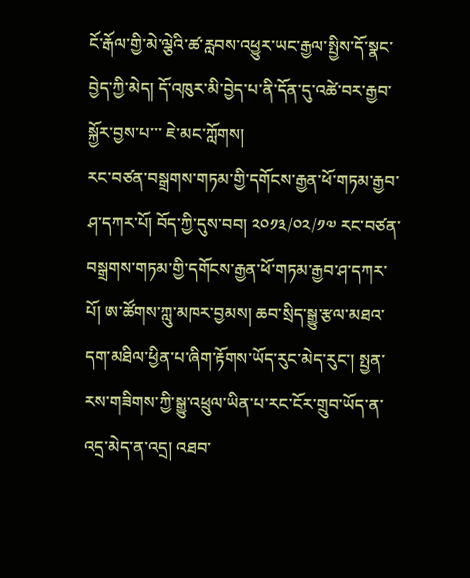ངོ་རྒོལ་གྱི་མེ་ལྕེའི་ཚ་རླབས་འཕྱུར་ཡང་རྒྱལ་སྤྱིས་དོ་སྣང་བྱེད་ཀྱི་མེད། དོ་འཁུར་མི་བྱེད་པ་ནི་དོན་དུ་འཚེ་བར་རྒྱབ་སྐྱོར་བྱས་པ་་་ ཇེ་མང་ཀློགས།
རང་བཙན་བསྒྲགས་གཏམ་གྱི་དགོངས་རྒྱན་ཕོ་གཏམ་རྒྱབ་ཤ་དཀར་པོ། བོད་ཀྱི་དུས་བབ། ༢༠༡༣/༠༢/༡༧ རང་བཙན་བསྒྲགས་གཏམ་གྱི་དགོངས་རྒྱན་ཕོ་གཏམ་རྒྱབ་ཤ་དཀར་པོ། ཨ་ཚོགས་ཀླུ་མཁར་བྱམས། ཆབ་སྲིད་སྒྱུ་རྩལ་མཐའ་དག་མཐིལ་ཕྱིན་པ་ཞིག་རྟོགས་ཡོད་རུང་མེད་རུང་། སྤྱན་རས་གཟིགས་ཀྱི་སྒྱུ་འཕྲུལ་ཡིན་པ་རང་ངོར་གྲུབ་ཡོད་ན་འདྲ་མེད་ན་འདྲ། འཐབ་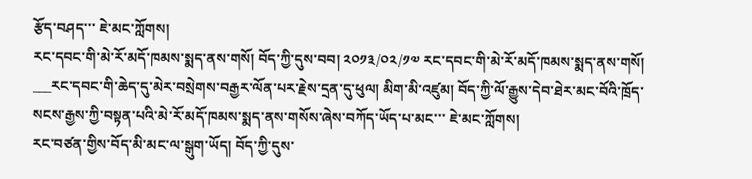རྩོད་བཤད་་་ ཇེ་མང་ཀློགས།
རང་དབང་གི་མེ་རོ་མདོ་ཁམས་སྨད་ནས་གསོ། བོད་ཀྱི་དུས་བབ། ༢༠༡༣/༠༢/༡༧ རང་དབང་གི་མེ་རོ་མདོ་ཁམས་སྨད་ནས་གསོ། ___རང་དབང་གི་ཆེད་དུ་མེར་བསྲེགས་བརྒྱར་ལོན་པར་རྗེས་དྲན་དུ་ཕུལ། མིག་མི་འཛུམ། བོད་ཀྱི་ལོ་རྒྱུས་དེབ་ཐེར་མང་བོའི་ཁྲོད་སངས་རྒྱས་ཀྱི་བསྟན་པའི་མེ་རོ་མདོ་ཁམས་སྨད་ནས་གསོས་ཞེས་བཀོད་ཡོད་པ་མང་་་ ཇེ་མང་ཀློགས།
རང་བཙན་གྱིས་བོད་མི་མང་ལ་སྒུག་ཡོད། བོད་ཀྱི་དུས་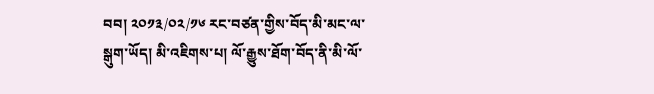བབ། ༢༠༡༣/༠༢/༡༦ རང་བཙན་གྱིས་བོད་མི་མང་ལ་སྒུག་ཡོད། མི་འཇིགས་པ། ལོ་རྒྱུས་ཐོག་བོད་ནི་མི་ལོ་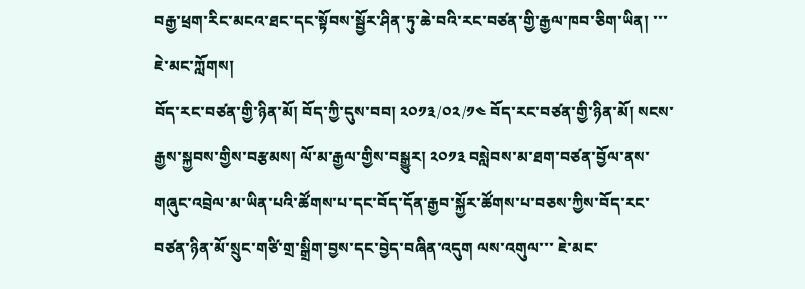བརྒྱ་ཕྲག་རིང་མངའ་ཐང་དང་སྟོབས་སྦྱོར་ཤིན་ཏུ་ཆེ་བའི་རང་བཙན་གྱི་རྒྱལ་ཁབ་ཅིག་ཡིན། ་་་ ཇེ་མང་ཀློགས།
བོད་རང་བཙན་གྱི་ཉིན་མོ། བོད་ཀྱི་དུས་བབ། ༢༠༡༣/༠༢/༡༤ བོད་རང་བཙན་གྱི་ཉིན་མོ། སངས་རྒྱས་སྐྱབས་གྱིས་བརྩམས། ལོ་མ་རྒྱལ་གྱིས་བསྒྱུར། ༢༠༡༣ བསླེབས་མ་ཐག་བཙན་བྱོལ་ནས་གཞུང་འབྲེལ་མ་ཡིན་པའི་ཚོགས་པ་དང་བོད་དོན་རྒྱབ་སྐྱོར་ཚོགས་པ་བཅས་ཀྱིས་བོད་རང་བཙན་ཉིན་མོ་སྲུང་གཙི་གྲ་སྒྲིག་བྱས་དང་བྱེད་བཞིན་འདུག ལས་འགུལ་་་ ཇེ་མང་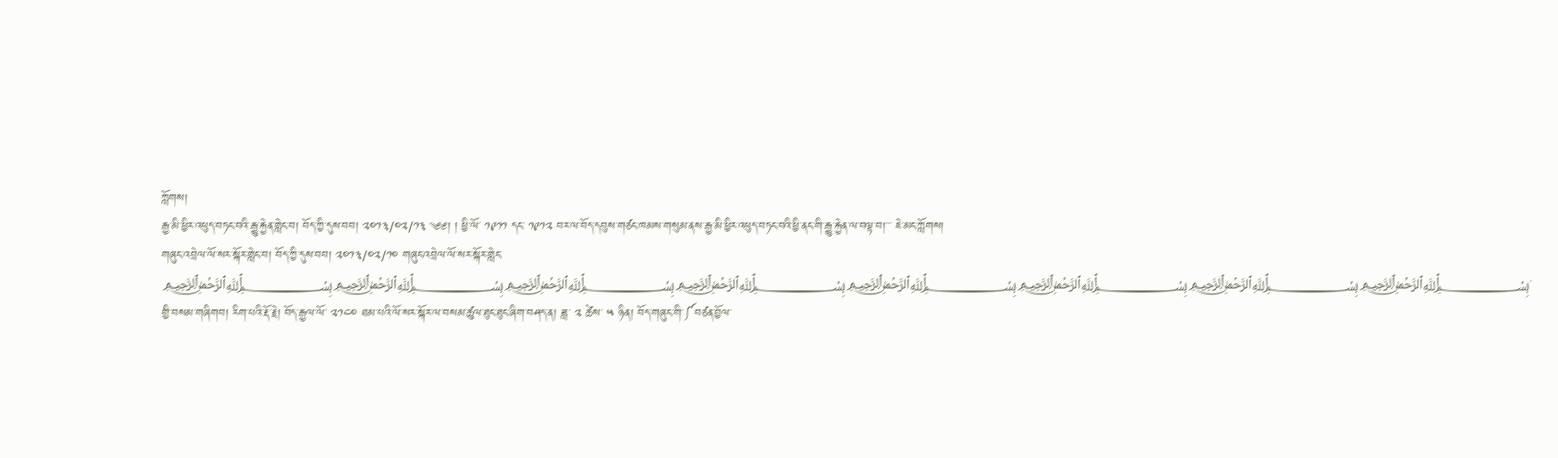ཀློགས།
རྒྱ་མི་ཕྱིར་འཕུད་བཏང་བའི་རྒྱུ་རྐྱེན་གླེང་བ། བོད་ཀྱི་དུས་བབ། ༢༠༡༣/༠༢/༡༣ ༄༅། ། ཕྱི་ལོ་ ༡༩༡༡ དང་ ༡༩༡༢ བར་ལ་བོད་དབུས་གཙང་ཁམས་གསུམ་ནས་རྒྱ་མི་ཕྱིར་འཕུད་བཏང་བའི་ཕྱི་ནང་གི་རྒྱུ་རྐྱེན་ལ་བལྟ་བ།་་་ ཇེ་མང་ཀློགས།
གཞུང་འབྲེལ་ལོ་སར་སྐོར་གླེང་བ། བོད་ཀྱི་དུས་བབ། ༢༠༡༣/༠༢/༡༠ གཞུང་འབྲེལ་ལོ་སར་སྐོར་གླེང་ ﷽﷽﷽﷽﷽﷽﷽﷽་གྱི་བསམ་གཞིགབ། རིག་པའི་རྡོ་རྗེ། བོད་རྒྱལ་ལོ་ ༢༡༤༠ ཐམ་པའི་ལོ་སར་སྐོར་ལ་བསམ་ཚུལ་ཐུང་ཐུང་ཞིག་བཤད་ན། ཟླ་ ༢ ཚེས་ ༥ ཉིན། བོད་གཞུང་གི་༼བཙན་བྱོལ་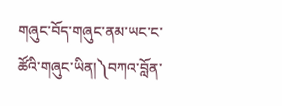གཞུང་བོད་གཞུང་ནམ་ཡང་ང་ཚོའི་གཞུང་ཡིན།༽བཀའ་བློན་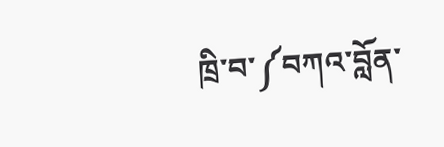ཁྲི་བ་༼བཀའ་བློན་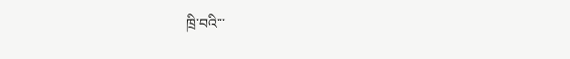ཁྲི་བའི་་་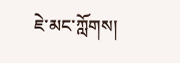ཇེ་མང་ཀློགས།